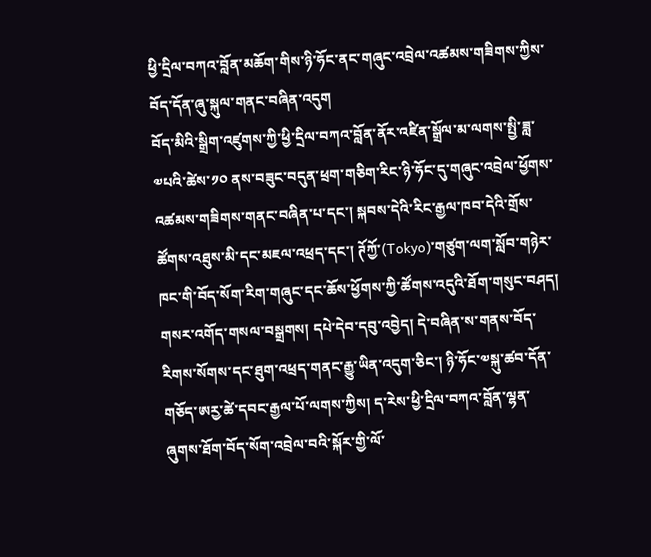ཕྱི་དྲིལ་བཀའ་བློན་མཆོག་གིས་ཉི་ཧོང་ནང་གཞུང་འབྲེལ་འཚམས་གཟིགས་ཀྱིས་བོད་དོན་ཞུ་སྐུལ་གནང་བཞིན་འདུག
བོད་མིའི་སྒྲིག་འཛུགས་ཀྱི་ཕྱི་དྲིལ་བཀའ་བློན་ནོར་འཛིན་སྒྲོལ་མ་ལགས་སྤྱི་ཟླ་༧པའི་ཚེས་༡༠ ནས་བཟུང་བདུན་ཕྲག་གཅིག་རིང་ཉི་ཧོང་དུ་གཞུང་འབྲེལ་ཕྱོགས་འཚམས་གཟིགས་གནང་བཞིན་པ་དང་། སྐབས་དེའི་རིང་རྒྱལ་ཁབ་དེའི་གྲོས་ཚོགས་འཐུས་མི་དང་མཇལ་འཕྲད་དང་། ཊོཀྱོ་(Tokyo)་གཙུག་ལག་སློབ་གཉེར་ཁང་གི་བོད་སོག་རིག་གཞུང་དང་ཆོས་ཕྱོགས་ཀྱི་ཚོགས་འདུའི་ཐོག་གསུང་བཤད། གསར་འགོད་གསལ་བསྒྲགས། དཔེ་དེབ་དབུ་འབྱེད། དེ་བཞིན་ས་གནས་བོད་རིགས་སོགས་དང་ཐུག་འཕྲད་གནང་རྒྱུ་ཡིན་འདུག་ཅིང་། ཉི་ཧོང་༧སྐུ་ཚབ་དོན་གཅོད་ཨརྱ་ཚེ་དབང་རྒྱལ་པོ་ལགས་ཀྱིས། ད་རེས་ཕྱི་དྲིལ་བཀའ་བློན་ལྷན་ཞུགས་ཐོག་བོད་སོག་འབྲེལ་བའི་སྐོར་གྱི་ལོ་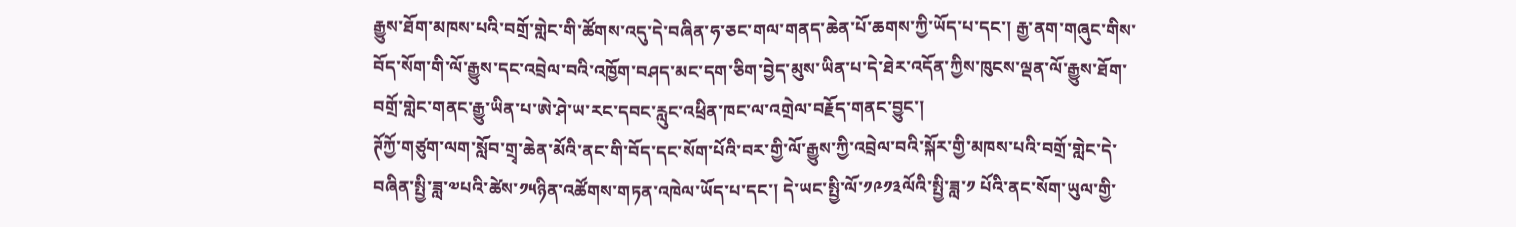རྒྱུས་ཐོག་མཁས་པའི་བགྲོ་གླེང་གི་ཚོགས་འདུ་དེ་བཞིན་ཧ་ཅང་གལ་གནད་ཆེན་པོ་ཆགས་ཀྱི་ཡོད་པ་དང་། རྒྱ་ནག་གཞུང་གིས་བོད་སོག་གི་ལོ་རྒྱུས་དང་འབྲེལ་བའི་འཁྱོག་བཤད་མང་དག་ཅིག་བྱེད་མུས་ཡིན་པ་དེ་ཐེར་འདོན་ཀྱིས་ཁུངས་ལྡན་ལོ་རྒྱུས་ཐོག་བགྲོ་གླེང་གནང་རྒྱུ་ཡིན་པ་ཨེ་ཤེ་ཡ་རང་དབང་རླུང་འཕྲིན་ཁང་ལ་འགྲེལ་བརྗོད་གནང་བྱུང་།
ཊོཀྱོ་གཙུག་ལག་སློབ་གྲྭ་ཆེན་མོའི་ནང་གི་བོད་དང་སོག་པོའི་བར་གྱི་ལོ་རྒྱུས་ཀྱི་འབྲེལ་བའི་སྐོར་གྱི་མཁས་པའི་བགྲོ་གླེང་དེ་བཞིན་སྤྱི་ཟླ་༧པའི་ཚེས་༡༥ཉིན་འཚོགས་གཏན་འཁེལ་ཡོད་པ་དང་། དེ་ཡང་སྤྱི་ལོ་༡༩༡༣ལོའི་སྤྱི་ཟླ་༡ པོའི་ནང་སོག་ཡུལ་གྱི་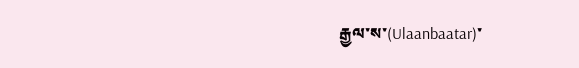རྒྱལ་ས་(Ulaanbaatar)་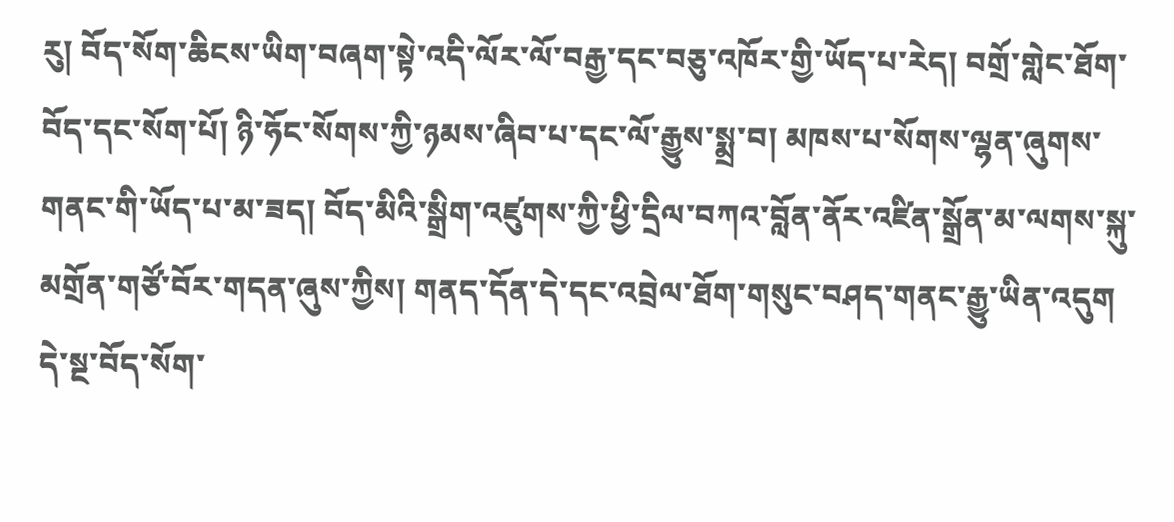རུ། བོད་སོག་ཆིངས་ཡིག་བཞག་སྟེ་འདི་ལོར་ལོ་བརྒྱ་དང་བཅུ་འཁོར་གྱི་ཡོད་པ་རེད། བགྲོ་གླེང་ཐོག་བོད་དང་སོག་པོ། ཉི་ཧོང་སོགས་ཀྱི་ཉམས་ཞིབ་པ་དང་ལོ་རྒྱུས་སྨྲ་བ། མཁས་པ་སོགས་ལྷན་ཞུགས་གནང་གི་ཡོད་པ་མ་ཟད། བོད་མིའི་སྒྲིག་འཛུགས་ཀྱི་ཕྱི་དྲིལ་བཀའ་བློན་ནོར་འཛིན་སྒྲོན་མ་ལགས་སྐུ་མགྲོན་གཙོ་བོར་གདན་ཞུས་ཀྱིས། གནད་དོན་དེ་དང་འབྲེལ་ཐོག་གསུང་བཤད་གནང་རྒྱུ་ཡིན་འདུག
དེ་སྔ་བོད་སོག་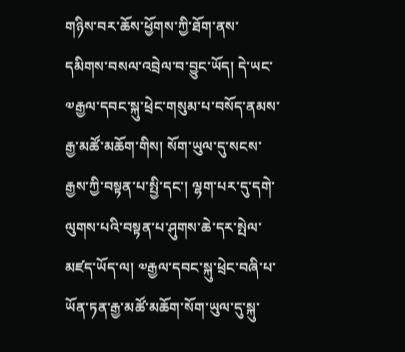གཉིས་བར་ཆོས་ཕྱོགས་ཀྱི་ཐོག་ནས་དམིགས་བསལ་འབྲེལ་བ་བྱུང་ཡོད། དེ་ཡང་༧རྒྱལ་དབང་སྐུ་ཕྲེང་གསུམ་པ་བསོད་ནམས་རྒྱ་མཚོ་མཆོག་གིས། སོག་ཡུལ་དུ་སངས་རྒྱས་ཀྱི་བསྟན་པ་སྤྱི་དང་། ལྷག་པར་དུ་དགེ་ལུགས་པའི་བསྟན་པ་ཤུགས་ཆེ་དར་སྤེལ་མཛད་ཡོད་ལ། ༧རྒྱལ་དབང་སྐུ་ཕྲེང་བཞི་པ་ཡོན་ཏན་རྒྱ་མཚོ་མཆོག་སོག་ཡུལ་དུ་སྐུ་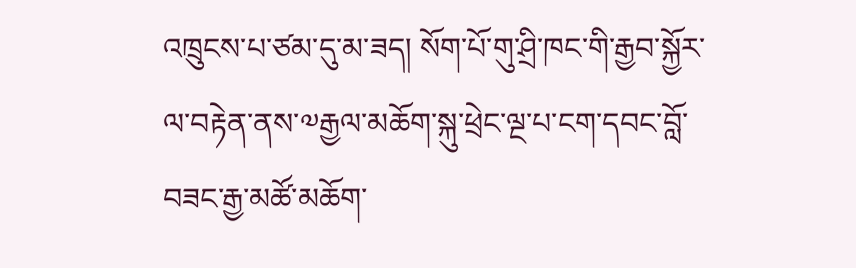འཁྲུངས་པ་ཙམ་དུ་མ་ཟད། སོག་པོ་གུ་ཤྲི་ཁང་གི་རྒྱབ་སྐྱོར་ལ་བརྟེན་ནས་༧རྒྱལ་མཆོག་སྐུ་ཕྲེང་ལྔ་པ་ངག་དབང་བློ་བཟང་རྒྱ་མཚོ་མཆོག་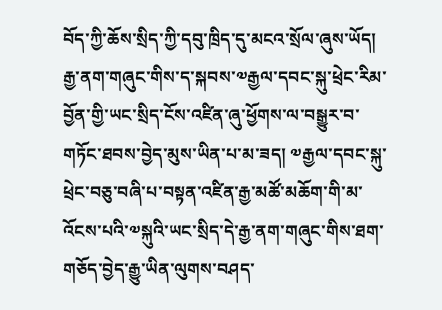བོད་ཀྱི་ཆོས་སྲིད་ཀྱི་དབུ་ཁྲིད་དུ་མངའ་སྲོལ་ཞུས་ཡོད།
རྒྱ་ནག་གཞུང་གིས་ད་སྐབས་༧རྒྱལ་དབང་སྐུ་ཕྲེང་རིམ་བྱོན་གྱི་ཡང་སྲིད་ངོས་འཛིན་ཞུ་ཕྱོགས་ལ་བསྒྱུར་བ་གཏོང་ཐབས་བྱེད་མུས་ཡིན་པ་མ་ཟད། ༧རྒྱལ་དབང་སྐུ་ཕྲེང་བཅུ་བཞི་པ་བསྟན་འཛིན་རྒྱ་མཚོ་མཆོག་གི་མ་འོངས་པའི་༧སྐུའི་ཡང་སྲིད་དེ་རྒྱ་ནག་གཞུང་གིས་ཐག་གཅོད་བྱེད་རྒྱུ་ཡིན་ལུགས་བཤད་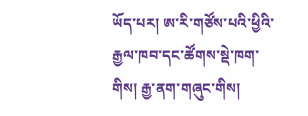ཡོད་པར། ཨ་རི་གཙོས་པའི་ཕྱིའི་རྒྱལ་ཁབ་དང་ཚོགས་སྡེ་ཁག་གིས། རྒྱ་ནག་གཞུང་གིས།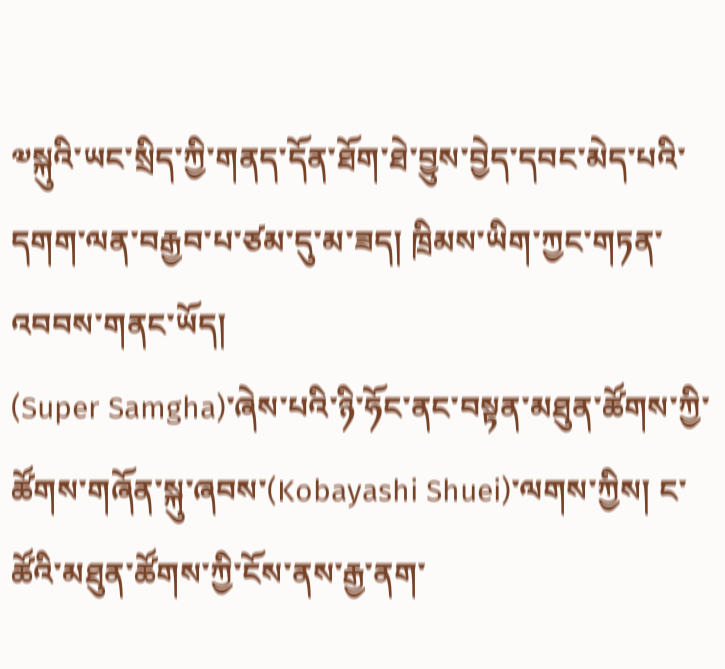༧སྐུའི་ཡང་སྲིད་ཀྱི་གནད་དོན་ཐོག་ཐེ་བྱུས་བྱེད་དབང་མེད་པའི་དགག་ལན་བརྒྱབ་པ་ཙམ་དུ་མ་ཟད། ཁྲིམས་ཡིག་ཀྱང་གཏན་འབབས་གནང་ཡོད།
(Super Samgha)་ཞེས་པའི་ཉི་ཧོང་ནང་བསྟན་མཐུན་ཚོགས་ཀྱི་ཚོགས་གཞོན་སྐུ་ཞབས་(Kobayashi Shuei)་ལགས་ཀྱིས། ང་ཚོའི་མཐུན་ཚོགས་ཀྱི་ངོས་ནས་རྒྱ་ནག་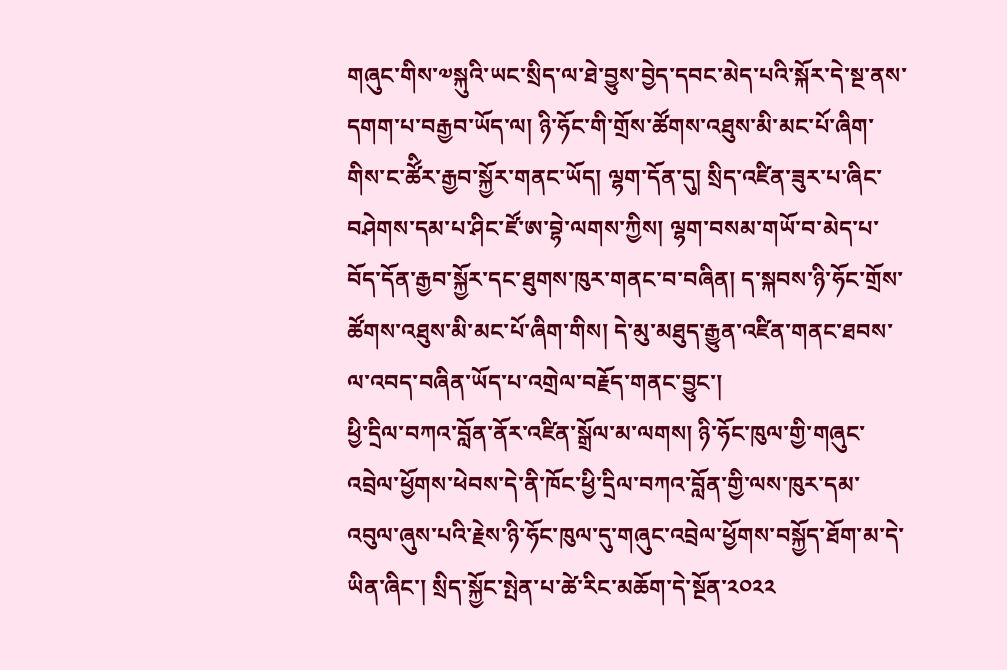གཞུང་གིས་༧སྐུའི་ཡང་སྲིད་ལ་ཐེ་བྱུས་བྱེད་དབང་མེད་པའི་སྐོར་དེ་སྔ་ནས་དགག་པ་བརྒྱབ་ཡོད་ལ། ཉི་ཧོང་གི་གྲོས་ཚོགས་འཐུས་མི་མང་པོ་ཞིག་གིས་ང་ཚོིར་རྒྱབ་སྐྱོར་གནང་ཡོད། ལྷག་དོན་དུ། སྲིད་འཛིན་ཟུར་པ་ཞིང་བཤེགས་དམ་པ་ཤིང་ཛོ་ཨ་བྷེ་ལགས་ཀྱིས། ལྷག་བསམ་གཡོ་བ་མེད་པ་བོད་དོན་རྒྱབ་སྐྱོར་དང་ཐུགས་ཁུར་གནང་བ་བཞིན། ད་སྐབས་ཉི་ཧོང་གྲོས་ཚོགས་འཐུས་མི་མང་པོ་ཞིག་གིས། དེ་མུ་མཐུད་རྒྱུན་འཛིན་གནང་ཐབས་ལ་འབད་བཞིན་ཡོད་པ་འགྲེལ་བརྗོད་གནང་བྱུང་།
ཕྱི་དྲིལ་བཀའ་བློན་ནོར་འཛིན་སྒྲོལ་མ་ལགས། ཉི་ཧོང་ཁུལ་གྱི་གཞུང་འབྲེལ་ཕྱོགས་ཕེབས་དེ་ནི་ཁོང་ཕྱི་དྲིལ་བཀའ་བློན་གྱི་ལས་ཁུར་དམ་འབུལ་ཞུས་པའི་རྗེས་ཉི་ཧོང་ཁུལ་དུ་གཞུང་འབྲེལ་ཕྱོགས་བསྐྱོད་ཐོག་མ་དེ་ཡིན་ཞིང་། སྲིད་སྐྱོང་སྤེན་པ་ཚེ་རིང་མཆོག་དེ་སྔོན་༢༠༢༢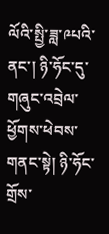ལོའི་སྤྱི་ཟླ་༩པའི་ནང་། ཉི་ཧོང་དུ་གཞུང་འབྲེལ་ཕྱོགས་ཕེབས་གནང་སྟེ། ཉི་ཧོང་གྲོས་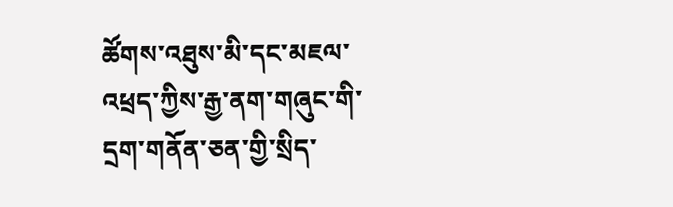ཚོགས་འཐུས་མི་དང་མཇལ་འཕྲད་ཀྱིས་རྒྱ་ནག་གཞུང་གི་དྲག་གནོན་ཅན་གྱི་སྲིད་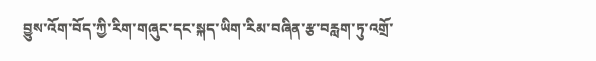བྱུས་འོག་བོད་ཀྱི་རིག་གཞུང་དང་སྐད་ཡིག་རིམ་བཞིན་རྩ་བརླག་ཏུ་འགྲོ་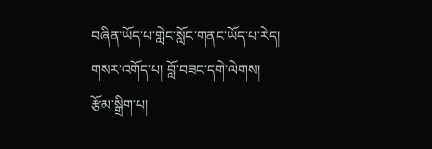བཞིན་ཡོད་པ་གླེང་སློང་གནང་ཡོད་པ་རེད།
གསར་འགོད་པ། བློ་བཟང་དགེ་ལེགས།
རྩོམ་སྒྲིག་པ།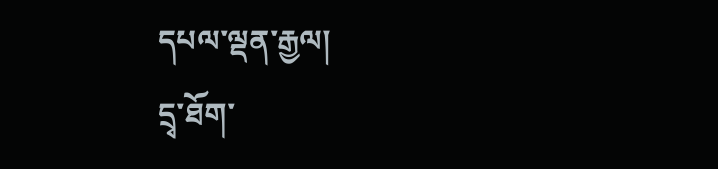དཔལ་ལྡན་རྒྱལ།
དྲྭ་ཐོག་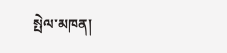སྤེལ་མཁན།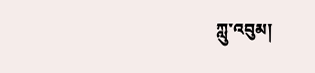ཀླུ་འབུམ།